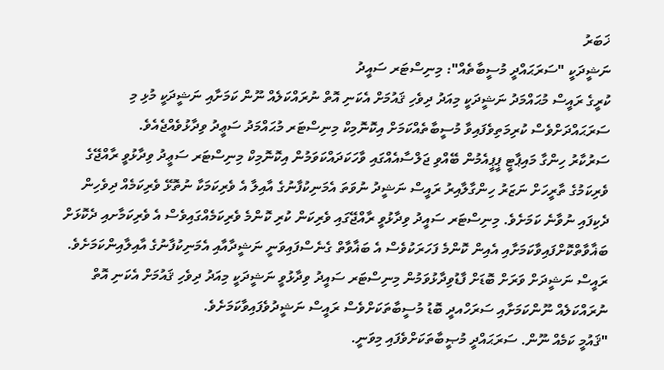ޚަބަރު
ނަޝީދަކީ "ސަރަޙައްދީ މުސީބާތެއް": މިނިސްޓަރ ސައީދު
ކުރީގެ ރައީސް މުޙައްމަދު ނަޝީދަކީ މިއަދު ދިވެހި ޤައުމަށް އެކަނި އޮތް ނުރައްކަލެއް ނޫން ކަމަށާއި ނަޝީދަކީ މުޅި މި ސަރަޙައްދަށްވެސް ކުރިމަތިވެފައިވާ މުސީބާތެއްކަމަށް އިކޮނޮމިކް މިނިސްޓަރ މުޙައްމަދު ސަޢީދު ވިދާޅުވެއްޖެއެވެ.
ސަރުކާރު ހިންގާ މައިޕާޓީ ޕީޕީއެމުން ބޭއްވި ޖަލްސާއެއްގައި ވާހަކަދައްކަވަމުން އިކޮނޮމިކް މިނިސްޓަރ ސަޢީދު ވިދާޅުވީ ރާއްޖޭގެ ވެރިކަމުގެ ތާރީހަށް ނަޒަރު ހިންގާލާއިރު ރައީސް ނަޝީދު ނުވަތަ އެމަނިކުފާނުގެ އާއިލާ އެ ވެރިކަމަކާ ނުތޮޅޭ ވެރިކަމެއް ދިވެހިން ދެކިފައި ނުވާނެ ކަމަށެވެ. މިނިސްޓަރ ސައީދު ވިދާޅުވީ ރާއްޖޭގައި ވެރިކަން ކުރި ކޮންމެ ވެރިކަމެއްގައިވެސް އެ ވެރިކަމާށއި ދެކޮޅަށް ބަޣާވާތްކޮށްފައިވާކަމަށާއި އެއިން ކޮންމެ ފަހަރަކުވެސް އެ ބަޣާވާތް ގެނެސްފައިވަނީ ނަޝީދާއާއި އެމަނިކުފާނުގެ އާއިލާއިންކަމަށެވެ.
ރައީސް ނަޝީދަށް ވަރަށް ބޮޑަށް ފާޑުވިދާޅުވަމުން މިނިސްޓަރ ސައީދު ވިދާޅުވީ ނަޝީދަކީ މިއަދު ދިވެހި ޤައުމަށް އެކަނި އޮތް ނުރައްކަލެއް ނޫންކަމަށާއި ސަރަހްއދީ ބޮޑު މުސީބާތަކަށްވެސް ރައީސް ނަޝީދުވެފައިވާކަމަށެވެ.
"ޤައުމީ ކަމެއް ނޫން. ސަރަޙައްދީ މުޞީބާތަކަށްވެފައި މިވަނީ.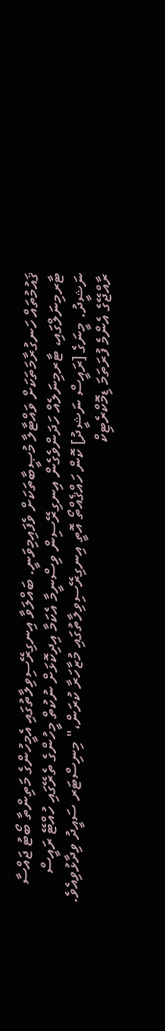ޤައުމުތައް ހަނގުރާމަތަކަށް ވައްޓާލާ މުޞީބާތަކަށް ވެފައިމިވަނީ. ބައްލަވާ އިނގިރޭސިވިލާތުގައި އެމީހުންގެ މަތިންތާ ބޯޓު ޖައްސާ ޓާރމިނަލްގައި، ޓާރމިނަލެއް ހަދަންވެގެން އިނގިރޭސިން ވިސްނީމާ އެކަމާ އިދިކޮޅަށް ނުކުތް މީހުންގެ ތެރޭގައި ހުއްޓޭ ރައީސް ނަޝީދު. މީނަގެ [ރައީސް ނަޝީދު] ކޮން ހައްޤެއްތޯ އޮތީ އިނގިރޭސިވިލާތުގައި މުޒާހަރާ ކުރަން،" މިނިސްޓަރ ސައީދު ވިދާޅުވިއެވެ.
ރާއްޖޭގެ އެންމެ ފުރަތަމަ ޑިމޮކްރެޓިކް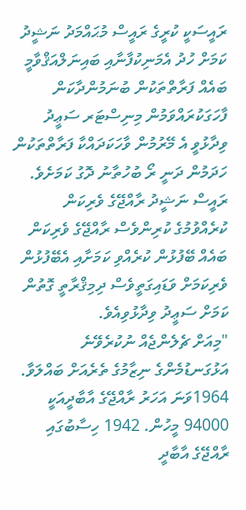ރައީސަކީ ކުރީގެ ރައީސް މުޙައްމަދު ނަޝީދު ކަމަށް ހުދު އެމަނިކުފާނާއި ބައިނަލްއަޤްވާމީ ބައެއް ފަރާތްތަކުން ބުނަމުންދާކަން ފާހަގަކުރައްވަމުން މިނިސްޓަރ ސަޢީދު ވިދާޅުވީ އެ މޭރުމުން ވާހަކަދައްކާ ފަރާތްތަކުން ހަދަމުން ދަނީ ރޯ ބުހުތާނު ދޮގު ކަމަށެވެ. ރައީސް ނަޝީދު ރާއްޖޭގެ ވެރިކަން ކުރެއްވުމުގެ ކުރިންވެސް ރާއްޖޭގެ ވެރިކަން ބައެއް ބޭފުޅުން ކުރެއްވި ކަމަށާއި އެބޭފުޅުން ވެރިކަމަށް ވަޑައިގަތީވެސް ދިމިޤްރާތީ ގޮތުން ކަމަށް ސަޢީދު ވިދާޅުވިއެވެ.
"މިއަށް ޗެލެންޖެއް ނުކުރެވޭނެ އަޅުގަނޑުމެންގެ ނިޒާމުގެ ތެރެއަށް ބައްލަވާ. 1964ވަނަ އަހަރު ރާއްޖޭގެ އާބާދީއަކީ 94000 މީހުން. 1942 ހިސާބުގައި ރާއްޖޭގެ އާބާދީ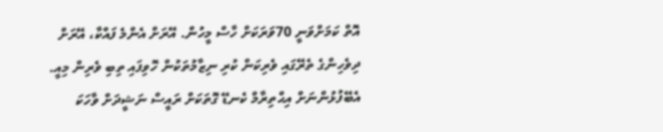އޮތް ކަމަށްވަނީ 70ވަރަކަށް ހާސް މީހުން. އޭރަށް އެންމެ ފައްކާ، އޭރަށް ދިވެހިންގެ ތެރޭގައި ވެރިކަން ކުރި ނިޒާމުތަކުން ހޮވިފައި ތިބި ވެރިން މިއީ. އެބޭފުޅުންނަށް އިޙްތިރާމް ކެނޑޭ ގޮތަކަށް ރައީސް ނަޝީދަށް ވާހަކަ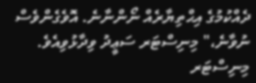ދެއްކުމުގެ އިޙްތިޔާރެއް ނޯންނާނެ. އޮވެގެންވެސް ނުވާނެ،" މިނިސްޓަރ ސަޢީދު ވިދާޅުވިއެވެ.
މިނިސްޓަރ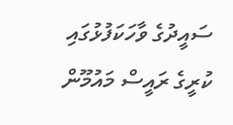ސައީދުގެ ވާހަކަފުޅުގައި ކުރީގެ ރައީސް މައުމޫން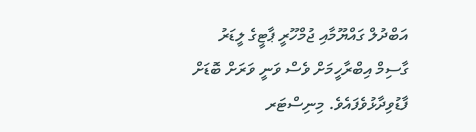އަބްދުލް ގައްޔޫމާއި ޖުމްހޫރީ ޕާޓީގެ ލީޑަރު ގާސިމް އިބްރާހީމަށް ވެސް ވަނީ ވަރަށް ބޮޑަށް ފާޑުވިދާޅުވެފައެވެ. މިނިސްޓަރ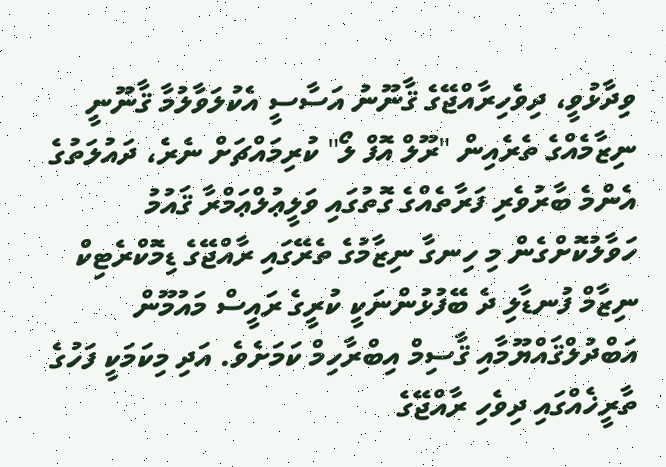ވިދާޅުވީ، ދިވެހިރާއްޖޭގެ ޤާނޫނު އަސާސީ އެކުލަވާލުމާ ޤާނޫނީ ނިޒާމެއްގެ ތެރެއިން "ރޫލް އޮފް ލޯ" ކުރިމައްޗަށް ނެރެ، ދައުލަތުގެ އެންމެ ބާރުވެރި ފަރާތެއްގެ ގޮތުގައި ވަލީޢުލްޢަމްރާ ޤައުމު ހަވާލުކޮށްގެން މި ހިނގާ ނިޒާމުގެ ތެރޭގައި ރާއްޖޭގެ ޑިމޮކްރެޓިކް ނިޒާމް ފުނޑާލި ދެ ބޭފުޅުންނަކީ ކުރީގެ ރައީސް މައުމޫން އަބްދުލްޤައްޔޫމާއި ޤާސިމް އިބްރާހިމް ކަމަށެވެ. އަދި މިކަމަކީ ފަހުގެ ތާރީޚެއްގައި ދިވެހި ރާއްޖޭގެ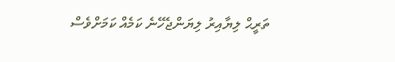ތަރީޙް ލިޔާއިރު ލިޔަންޖެހޭނެ ކަމެއް ކަމަށްވެސް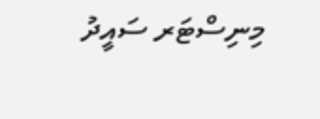މިނިސްޓަރ ސައީދު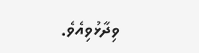ވިދާޅުވިއެވެ.